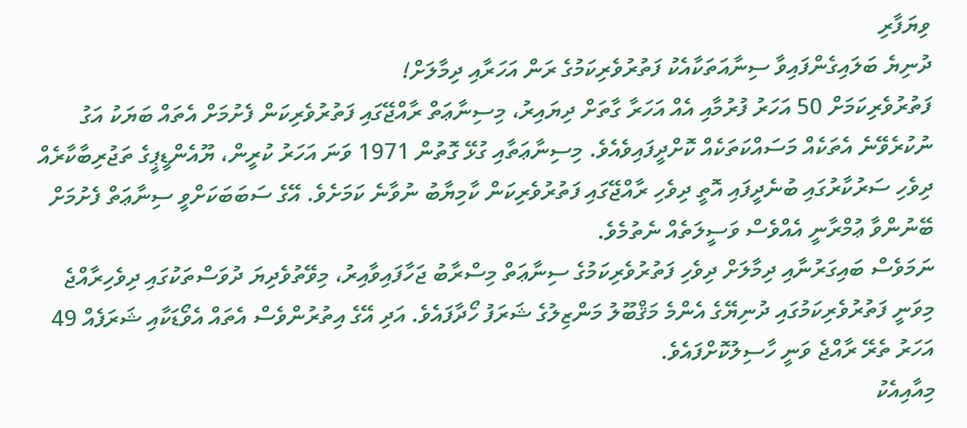ވިޔަފާރި
ދުނިޔެ ބަލައިގެންފައިވާ ސިނާއަތަކާއެކު ފަތުރުވެރިކަމުގެ ރަން އަހަރާއި ދިމާލަށް!
ފަތުރުވެރިކަމަށް 50 އަހަރު ފުރުމާއި އެއް އަހަރާ ގާތަށް ދިޔައިރު، މިސިނާޢަތް ރާއްޖޭގައި ފަތުރުވެރިކަން ފެށުމަށް އެތައް ބަޔަކު އަގު ނުކުރެވޭނެ އެތަކެއް މަސައްކަތަކެއް ކޮށްދީފައިވެއެވެ. މިސިނާޢަތާއި ގުޅޭ ގޮތުން 1971 ވަނަ އަހަރު ކުރީން، ޔޫއެންޑީޕީގެ ތަޖުރިބާކާރެއް ދިވެހި ސަރުކާރުގައި ބުނެދީފައި އޮތީ ދިވެހި ރާއްޖޭގައި ފަތުރުވެރިކަން ކާމިޔާބު ނުވާނެ ކަމަށެވެ. އޭގެ ސަބަބަކަށްވީ ސިނާޢަތް ފެށުމަށް ބޭނުންވާ ޢުމްރާނީ އެއްވެސް ވަސީލަތެއް ނެތުމެވެ.
ނަމަވެސް ބައިގަރުނާއި ދިމާލަށް ދިވެހި ފަތުރުވެރިކަމުގެ ސިނާޢަތް މިސްރާބު ޖަހާފައިވާއިރު، މިވޭތުވެދިޔަ ދުވަސްތަކުގައި ދިވެހިރާއްޖެ މިވަނީ ފަތުރުވެރިކަމުގައި ދުނިޔޭގެ އެންމެ މަޤްބޫލު މަންޒިލުގެ ޝަރަފު ހޯދާފައެވެ. އަދި އޭގެ އިތުރުންވެސް އެތައް އެވޯޑަކާއި ޝަރަފެއް 49 އަހަރު ތެރޭ ރާއްޖެ ވަނީ ހާސިލުކޮށްފައެވެ.
މިއާއިއެކު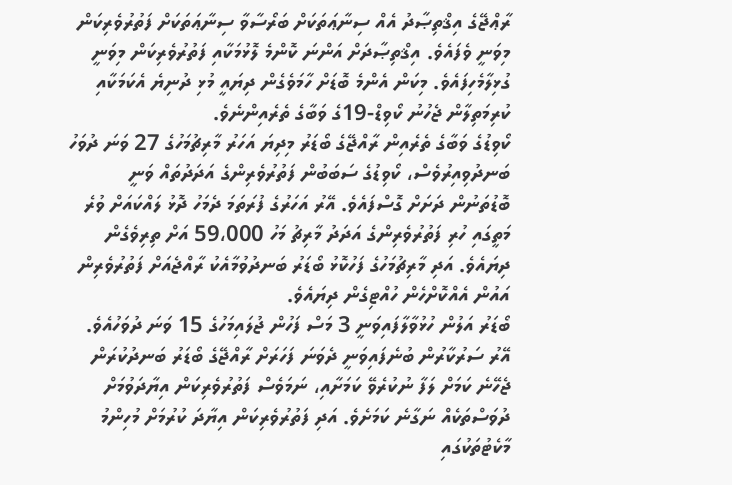ރާޢްޖޭގެ އިޤްތިޞާދު އެއް ސިނާޢަތަކަށް ބަރޯސާވާ ސިނާޢަތަކަށް ފަތުރުވެރިކަން މިވަނީ ވެފައެވެ. އިޤްތިޞާދަށް އަންނަ ކޮންމެ ލޮޅުމަކާއި ފަތުރުވެރިކަން މިވަނީ ގުޅިލާމެހިފައެވެ. މިކަން އެންމެ ބޮޑަށް ހާމަވެގެން ދިޔައީ މުޅި ދުނިޔެ އެކަމަކާއި ކުރިމަތިލާން ޖެހުނު ކޯވިޑް-19ގެ ވަބާގެ ތެރެއިންނެވެ.
ކޯވިޑުގެ ވަބާގެ ތެރެއިން ރާއްޖޭގެ ބޯޑަރު މިދިޔަ އަހަރު މާރިޗުމަހުގެ 27 ވަނަ ދުވަހު ބަނދުވިއިރުވެސް، ކޯވިޑުގެ ސަބަބުން ފަތުރުވެރިންގެ އަދަދުތައް ވަނީ ބޮޑުތަނުން ދަށަށް ގޮސްފައެވެ. އޭރު އަހަރުގެ ފުރަތަމަ ދެމަހު ދޮޅު ލައްކައަށް ވުރެ މަތީގައި ހުރި ފަތުރުވެރިންގެ އަދަދު މާރިޗު މަހު 59،000 އަށް ތިރިވެގެން ދިޔައެވެ. އަދި މާރިޗުމަހުގެ ފަހުކޮޅު ބޯޑަރު ބަނދުވުމާއެކު ރާއްޖެއަށް ފަތުރުވެރިން އައުން އެއްކޮށްހެން ހުއްޓިގެން ދިޔައެވެ.
ބޯޑަރު އަލުން ހުޅުވާލާފައިވަނީ 3 މަސް ފަހުން ޖުލައިމަހުގެ 15 ވަނަ ދުވަހުއެވެ. އޭރު ސަރުކާރުން ބުނެފައިވަނީ ދެވަނަ ފަހަރަށް ރާއްޖޭގެ ބޯޑަރު ބަނދުކުރަން ޖެހޭނެ ކަމަށް ލަފާ ނުކުރެވޭ ކަމަށާއި، ނަމަވެސް ފަތުރުވެރިކަން އިޔާދަވުމަށް ދުވަސްތަކެއް ނަގާނެ ކަމަށެވެ. އަދި ފަތުރުވެރިކަން އިޔާދަ ކުރުމަށް މުހިންމު މާކެޓުތަކުގައި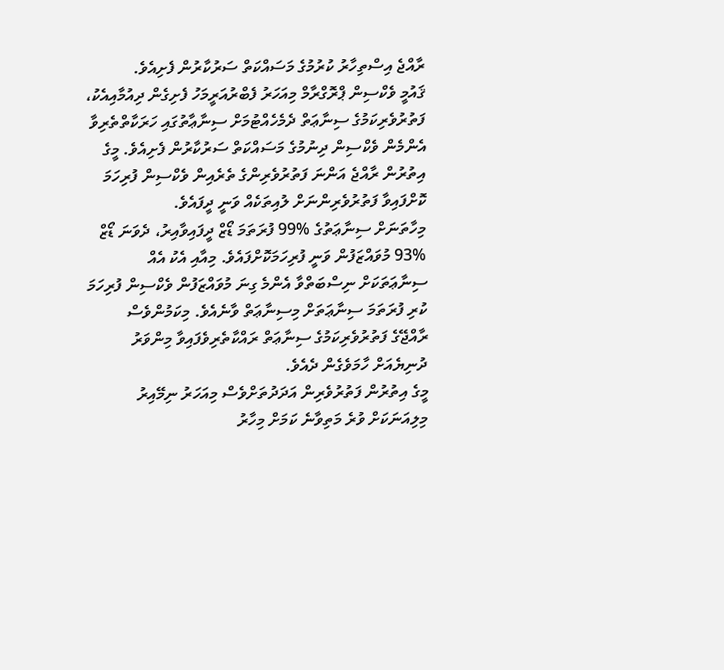ރާއްޖެ އިސްތިހާރު ކުރުމުގެ މަސައްކަތް ސަރުކާރުން ފެށިއެވެ.
ޤައުމީ ވެކްސިން ޕްރޮގްރާމް މިއަހަރު ފެބްރުއަރީމަހު ފެށިގެން ދިއުމާއިއެކު، ފަތުރުވެރިކަމުގެ ސިނާޢަތް ދެމެހެއްޓުމަށް ސިނާޢާތުގައި ހަރަކާތްތެރިވާ އެންމެން ވެކްސިން ދިނުމުގެ މަސައްކަތް ސަރުކާރުން ފެށިއެވެ. މީގެ އިތުރުން ރާއްޖެ އަންނަ ފަތުރުވެރިންގެ ތެރެއިން ވެކްސިން ފުރިހަމަ ކޮށްފައިވާ ފަތުރުވެރިންނަށް ލުއިތަކެއް ވަނީ ދީފައެވެ.
މިހާތަނަށް ސިނާޢަތުގެ %99 ފުރަތަމަ ޑޯޒް ދީފައިވާއިރު، ދެވަނަ ޑޯޒް %93 މުވައްޒަފުން ވަނީ ފުރިހަމަކޮށްފައެވެ. މިއާއި އެކު އެއް ސިނާޢަތަކަށް ނިސްބަތްވާ އެންމެ ގިނަ މުވައްޒަފުން ވެކްސިން ފުރިހަމަ ކުރި ފުރަތަމަ ސިނާޢަތަށް މިސިނާޢަތް ވާނެއެވެ. މިކަމުންވެސް ރާއްޖޭގެ ފަތުރުވެރިކަމުގެ ސިނާޢަތް ރައްކާތެރިވެފައިވާ މިންވަރު ދުނިޔެއަށް ހާމަވެގެން ދެއެވެ.
މީގެ އިތުރުން ފަތުރުވެރިން އަދަދުތަށްވެސް މިއަހަރު ނިމޭއިރު މިލިއަނަކަށް ވުރެ މަތިވާނެ ކަމަށް މިހާރު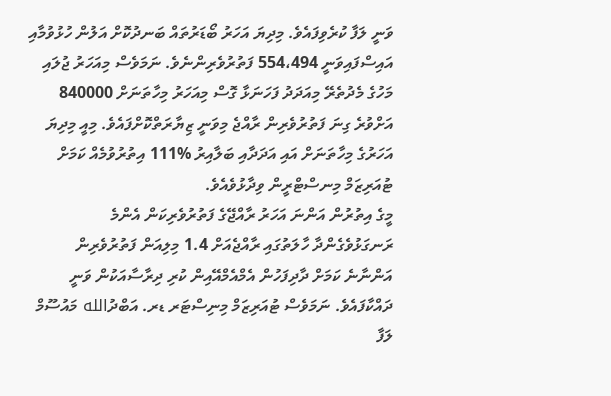ވަނީ ލަފާ ކުރެވިފައެވެ. މިދިޔަ އަހަރު ބޯޑަރުތައް ބަނދުކޮށް އަލުން ހުޅުވުމާއި އައިސްފައިވަނީ 554،494 ފަތުރުވެރިންނެވެ. ނަމަވެސް މިއަހަރު ޖުލައި މަހުގެ މެދުތެރޭ މިއަދަދު ފަހަނަޅާ ގޮސް މިއަހަރު މިހާތަނަށް 840000 އަށްވުރެ ގިނަ ފަތުރުވެރިން ރާއްޖެ މިވަނީ ޒިޔާރަތްކޮށްފައެވެ. މިއީ މިދިޔަ އަހަރުގެ މިހާތަނަށް އައި އަދަދާއި ބަލާއިރު %111 އިތުރުވުމެއް ކަމަށް ޓުއަރިޒަމް މިނސްޓްރީން ވިދާޅުވެއެވެ.
މީގެ އިތުރުން އަންނަ އަހަރު ރާއްޖޭގެ ފަތުރުވެރިކަން އެންމެ ރަނގަޅުވެގެންދާ ހާލަތުގައި ރާއްޖެއަށް 1.4 މިލިއަން ފަތުރުވެރިން އަންނާނެ ކަމަށް ދާދިފަހުން އެމްއެމްއޭއިން ކުރި ދިރާސާއަކުން ވަނީ ދައްކާފައެވެ. ނަމަވެސް ޓުއަރިޒަމް މިނިސްޓަރ ޑރ. އަބްދުالله މައުސޫމް ލަފާ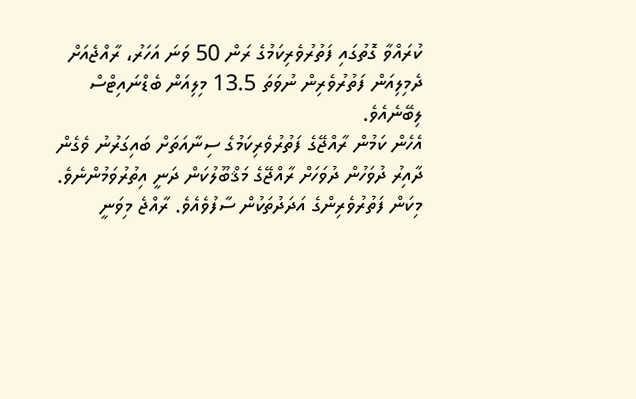ކުރައްވާ ގޮތުގައި ފަތުރުވެރިކަމުގެ ރަން 50 ވަނަ އަހަރު، ރާއްޖެއަށް ދެމިލިއަން ފަތުރުވެރިން ނުވަތަ 13.5 މިލިއަން ބެޑްނައިޓްސް ލިބޭނެއެވެ.
އެހެން ކަމުން ރާއްޖޭގެ ފަތުރުވެރިކަމުގެ ސިނާއަތަށް ބައިގަރުނު ވެގެން ދާއިރު ދުވަހުން ދުވަހަށް ރާއްޖޭގެ މަޤްބޫލުކަން ދަނީ އިތުރުވަމުންނެވެ. މިކަން ފަތުރުވެރިންގެ އަދަދުތަކުން ސާފުވެއެވެ. ރާއްޖެ މިވަނީ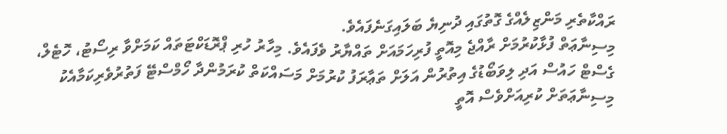ރައްކާތެރި މަންޒިލެއްގެ ގޮތުގައި ދުނިޔެ ބަލައިގަނެފައެވެ.
މިސިނާޢަތް ފުޅާކުރުމަށް ރާއްޖެ މިއޮތީ ފުރިހަމައަށް ތައްޔާރު ވެފައެވެ. މިހާރު ހުރި ޕްރޮޑަކްޓަތައް ކަމަށްވާ ރިސޯޓު، ހޮޓެލް، ގެސްޓް ހައުސް އަދި ލިވަބޯޑުގެ އިތުރުން އަލަށް ތަޢާރަފު ކުރުމަށް މަސައްކަތް ކުރަމުންދާ ހޯމްސްޓޭ ފަތުރުވެރިކަމާއެކު މިސިނާޢަތަށް ކުރިއަށްވެސް އޮތީ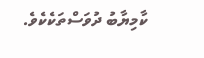ކާމިޔާބު ދުވަސްތަކެކެވެ.